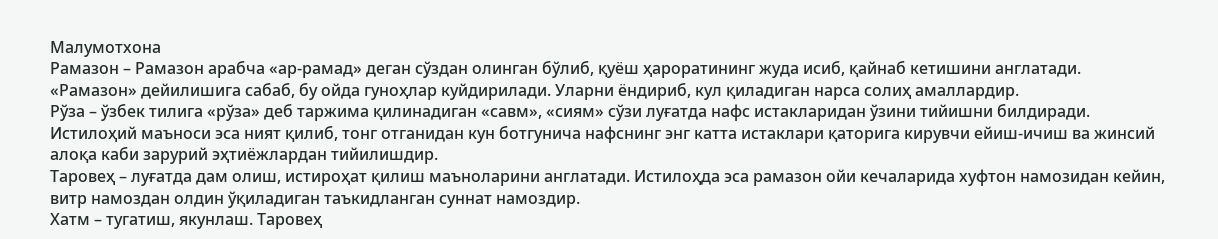Малумотхона
Рамазон – Рамазон арабча «ар-рамад» деган сўздан олинган бўлиб, қуёш ҳароратининг жуда исиб, қайнаб кетишини англатади. «Рамазон» дейилишига сабаб, бу ойда гуноҳлар куйдирилади. Уларни ёндириб, кул қиладиган нарса солиҳ амаллардир.
Рўза – ўзбек тилига «рўза» деб таржима қилинадиган «савм», «сиям» сўзи луғатда нафс истакларидан ўзини тийишни билдиради. Истилоҳий маъноси эса ният қилиб, тонг отганидан кун ботгунича нафснинг энг катта истаклари қаторига кирувчи ейиш-ичиш ва жинсий алоқа каби зарурий эҳтиёжлардан тийилишдир.
Таровеҳ – луғатда дам олиш, истироҳат қилиш маъноларини англатади. Истилоҳда эса рамазон ойи кечаларида хуфтон намозидан кейин, витр намоздан олдин ўқиладиган таъкидланган суннат намоздир.
Хатм – тугатиш, якунлаш. Таровеҳ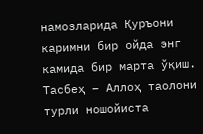намозларида Қуръони каримни бир ойда энг камида бир марта ўқиш.
Тасбеҳ – Аллоҳ таолони турли ношойиста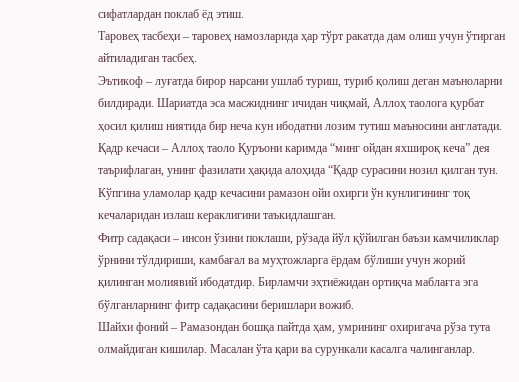сифатлардан поклаб ёд этиш.
Таровеҳ тасбеҳи – таровеҳ намозларида ҳар тўрт ракатда дам олиш учун ўтирган айтиладиган тасбеҳ.
Эътикоф – луғатда бирор нарсани ушлаб туриш, туриб қолиш деган маъноларни билдиради. Шариатда эса масжиднинг ичидан чиқмай, Аллоҳ таолога қурбат ҳосил қилиш ниятида бир неча кун ибодатни лозим тутиш маъносини англатади.
Қадр кечаси – Аллоҳ таоло Қуръони каримда “минг ойдан яхшироқ кеча” дея таърифлаган, унинг фазилати ҳақида алоҳида “Қадр сурасини нозил қилган тун. Кўпгина уламолар қадр кечасини рамазон ойи охирги ўн кунлигининг тоқ кечаларидан излаш кераклигини таъкидлашган.
Фитр садақаси – инсон ўзини поклаши, рўзада йўл қўйилган баъзи камчиликлар ўрнини тўлдириши, камбағал ва муҳтожларга ёрдам бўлиши учун жорий қилинган молиявий ибодатдир. Бирламчи эҳтиёжидан ортиқча маблағга эга бўлганларнинг фитр садақасини беришлари вожиб.
Шайхи фоний – Рамазондан бошқа пайтда ҳам, умрининг охиригача рўза тута олмайдиган кишилар. Масалан ўта қари ва сурункали касалга чалинганлар.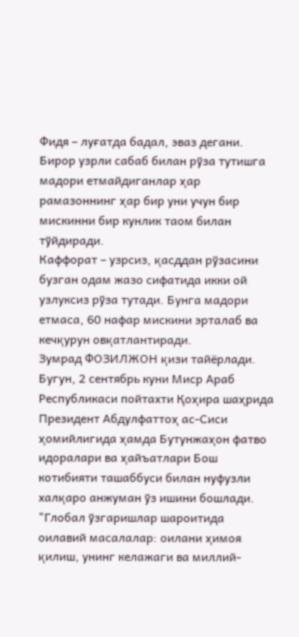Фидя – луғатда бадал, эваз дегани. Бирор узрли сабаб билан рўза тутишга мадори етмайдиганлар ҳар рамазоннинг ҳар бир уни учун бир мискинни бир кунлик таом билан тўйдиради.
Каффорат – узрсиз, қасддан рўзасини бузган одам жазо сифатида икки ой узлуксиз рўза тутади. Бунга мадори етмаса, 60 нафар мискини эрталаб ва кечқурун овқатлантиради.
Зумрад ФОЗИЛЖОН қизи тайёрлади.
Бугун, 2 сентябрь куни Миср Араб Республикаси пойтахти Қоҳира шаҳрида Президент Абдулфаттоҳ ас-Сиси ҳомийлигида ҳамда Бутунжаҳон фатво идоралари ва ҳайъатлари Бош котибияти ташаббуси билан нуфузли халқаро анжуман ўз ишини бошлади.
"Глобал ўзгаришлар шароитида оилавий масалалар: оилани ҳимоя қилиш, унинг келажаги ва миллий-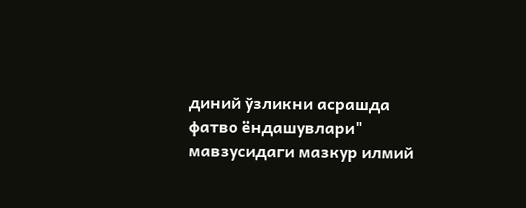диний ўзликни асрашда фатво ёндашувлари" мавзусидаги мазкур илмий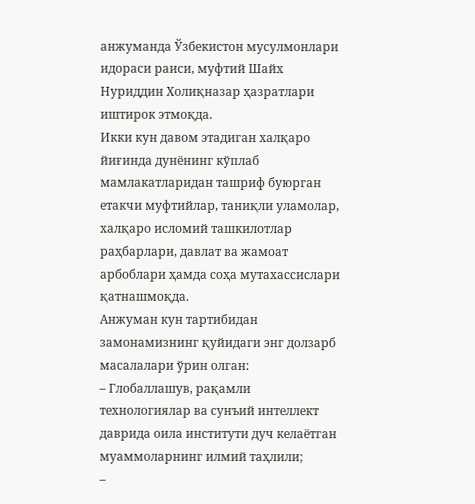анжуманда Ўзбекистон мусулмонлари идораси раиси, муфтий Шайх Нуриддин Холиқназар ҳазратлари иштирок этмоқда.
Икки кун давом этадиган халқаро йиғинда дунёнинг кўплаб мамлакатларидан ташриф буюрган етакчи муфтийлар, таниқли уламолар, халқаро исломий ташкилотлар раҳбарлари, давлат ва жамоат арбоблари ҳамда соҳа мутахассислари қатнашмоқда.
Анжуман кун тартибидан замонамизнинг қуйидаги энг долзарб масалалари ўрин олган:
– Глобаллашув, рақамли технологиялар ва сунъий интеллект даврида оила институти дуч келаётган муаммоларнинг илмий таҳлили;
–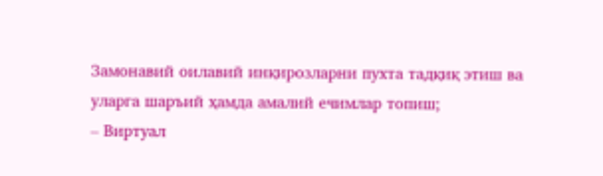Замонавий оилавий инқирозларни пухта тадқиқ этиш ва уларга шаръий ҳамда амалий ечимлар топиш;
– Виртуал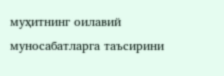муҳитнинг оилавий муносабатларга таъсирини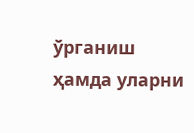ўрганиш ҳамда уларни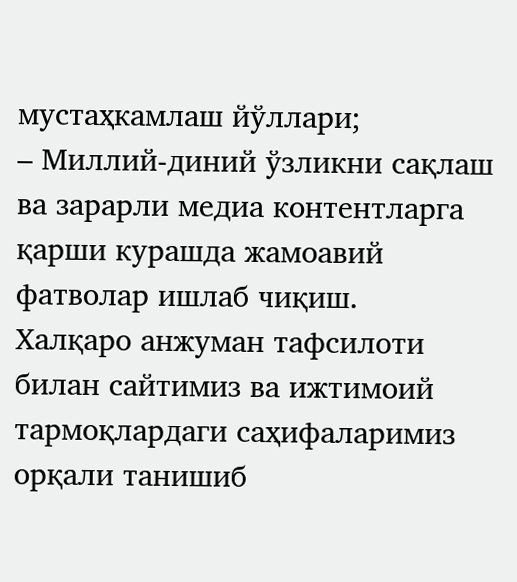мустаҳкамлаш йўллари;
– Миллий-диний ўзликни сақлаш ва зарарли медиа контентларга қарши курашда жамоавий фатволар ишлаб чиқиш.
Халқаро анжуман тафсилоти билан сайтимиз ва ижтимоий тармоқлардаги саҳифаларимиз орқали танишиб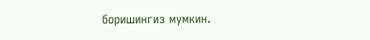боришингиз мумкин.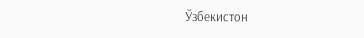Ўзбекистон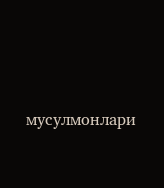мусулмонлари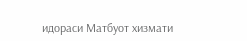идораси Матбуот хизмати